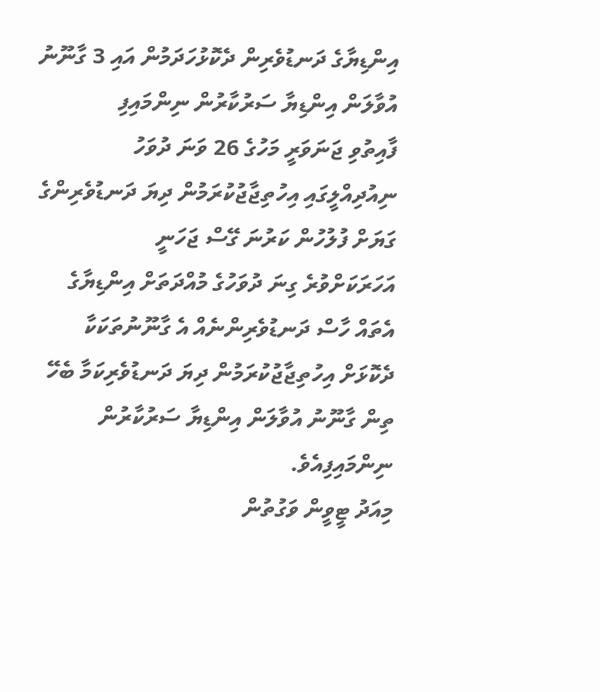އިންޑިޔާގެ ދަނޑުވެރިން ދެކޮޅުހަދަމުން އައި 3 ގާނޫނު އުވާލަން އިންޑިޔާ ސަރުކާރުން ނިންމައިފި
ފާއިތުވި ޖަނަވަރީ މަހުގެ 26 ވަނަ ދުވަހު ނިއުދިއްލީގައި އިހުތިޖާޖުކުރަމުން ދިޔަ ދަނޑުވެރިންގެ ގަޔަށް ފުލުހުން ކަރުނަ ގޭސް ޖަހަނީ
އަހަރަކަށްވުރެ ގިނަ ދުވަހުގެ މުއްދަތަށް އިންޑިޔާގެ އެތައް ހާސް ދަނޑުވެރިންނެއް އެ ގާނޫނުތަކަކާ ދެކޮޅަށް އިހުތިޖާޖުކުރަމުން ދިޔަ ދަނޑުވެރިކަމާ ބެހޭ ތިން ގާނޫނު އުވާލަން އިންޑިޔާ ސަރުކާރުން ނިންމައިފިއެވެ.
މިއަދު ޓީވީން ވަގުތުން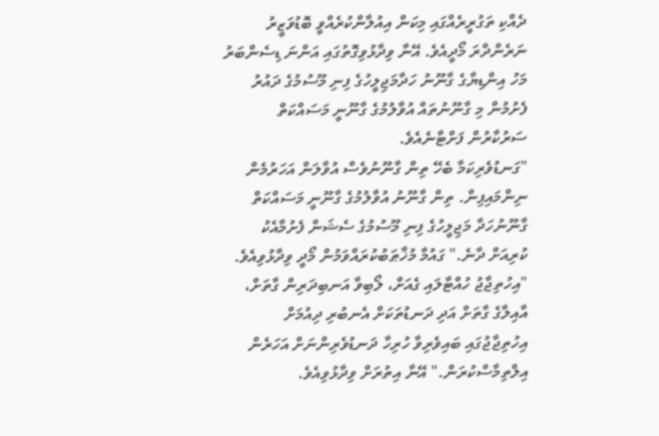ދެއްކި ތަގުރީރެއްގައި މިކަން އިއުލާންކުރެއްވީ ބޮޑުވަޒީރު ނަރެންދްރަ މޯދީއެވެ. އޭނާ ވިދާޅުވިގޮތުގައި އަންނަ ޑިސެންބަރު މަހު އިންޑިޔާގެ ގާނޫނު ހަދާމަޖިލީހުގެ ފިނި މޫސުމުގެ ދައުރު ފެށުމުން މި ގާނޫނުތައް އުވާލުމުގެ ގާނޫނީ މަސައްކަތް ސަރުކާރުން ފަށްޓާނެއެވެ.
"ގަނޑުވެރިކަމާ ބެހޭ ތިން ގާނޫނުވެސް އުވާލަން އަހަރުމެން ނިންމައިފިން. ތިން ގާނޫނު އުވާލުމުގެ ގާނޫނީ މަސައްކަތް ގާނޫނުހަދާ މަޖިލީހުގެ ފިނި މޫސުމުގެ ސެޝަން ފެށުމާއެކު ކުރިއަށް ދާނެ." ގައުމާ މުޚާޠަބުކުރައްވަމުން މޯދީ ވިދާޅުވިއެވެ. "އިހުތިޖާޖު ހުއްޓާލައި ގެއަށް، ލޯބިވާ އަނބިދަރިން ގާތަށް، އާއިލާގެ ގާތަށް އަދި ދަނޑުތަކަށް އެނބުރި ދިއުމަށް އިހުތިޖާޖުގައި ބައިވެރިވާ ހުރިހާ ދަނޑުވެރިންނަށް އަހަރެން އިލްތިމާސްކުރަން." އޭނާ އިތުރަށް ވިދާޅުވިއެވެ.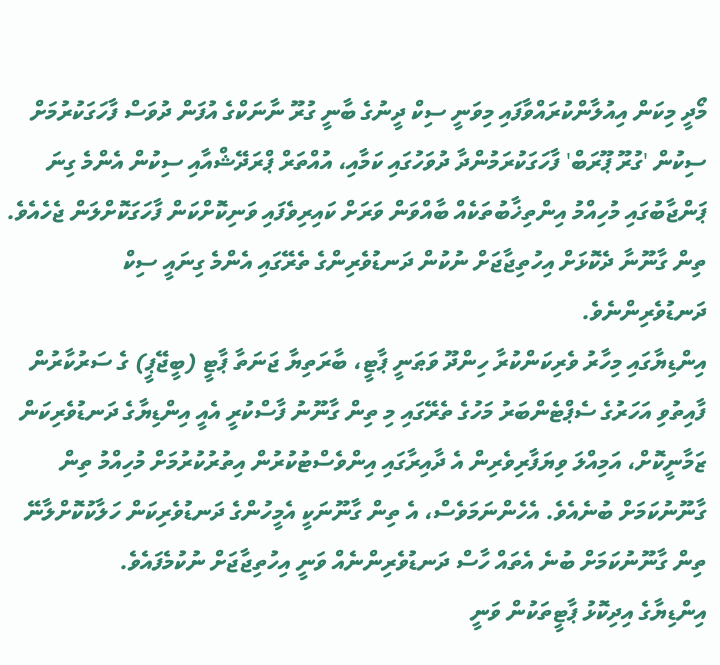މޯދީ މިކަން އިއުލާންކުރައްވާފައި މިވަނީ ސިކް ދީނުގެ ބާނީ ގުރޫ ނާނަކްގެ އުފަން ދުވަސް ފާހަގަކުރުމަށް ސިކުން 'ގުރޫ ޕޫރަބް' ފާހަގަކުރަމުންދާ ދުވަހުގައި ކަމާއި، އުއްތަރް ޕްރަދޭޝްއާއި ސިކުން އެންމެ ގިނަ ޕަންޖާބުގައި މުހިއްމު އިންތިޚާބުތަކެއް ބާއްވަން ވަރަށް ކައިރިވެފައި ވަނިކޮށްކަން ފާހަގަކޮށްލަން ޖެހެއެވެ. ތިން ގާނޫނާ ދެކޮޅަށް އިހުތިޖާޖަށް ނުކުން ދަނޑުވެރިންގެ ތެރޭގައި އެންމެ ގިނައީ ސިކް ދަނޑުވެރިންނެވެ.
އިންޑިޔާގައި މިހާރު ވެރިކަންކުރާ ހިންދޫ ވަޠަނީ ޕާޓީ، ބާރަތިޔާ ޖަނަތާ ޕާޓީ (ބީޖޭޕީ) ގެ ސަރުކާރުން ފާއިތުވި އަހަރުގެ ސެޕްޓެންބަރު މަހުގެ ތެރޭގައި މި ތިން ގާނޫނު ފާސްކުރީ އެއީ އިންޑިޔާގެ ދަނޑުވެރިކަން ޒަމާނީކޮށް، އަމިއްލަ ވިޔަފާރިވެރިން އެ ދާއިރާގައި އިންވެސްޓުކުރުން އިތުރުކުރުމަށް މުހިއްމު ތިން ގާނޫނުކަމަށް ބުނެއެވެ. އެހެންނަމަވެސް، އެ ތިން ގާނޫނަކީ އެމީހުންގެ ދަނޑުވެރިކަން ހަލާކުކޮށްލާނޭ ތިން ގާނޫނުކަމަށް ބުނެ އެތައް ހާސް ދަނޑުވެރިންނެއް ވަނީ އިހުތިޖާޖަށް ނުކުމެފައެވެ.
އިންޑިޔާގެ އިދިކޮޅު ޕާޓީތަކުން ވަނީ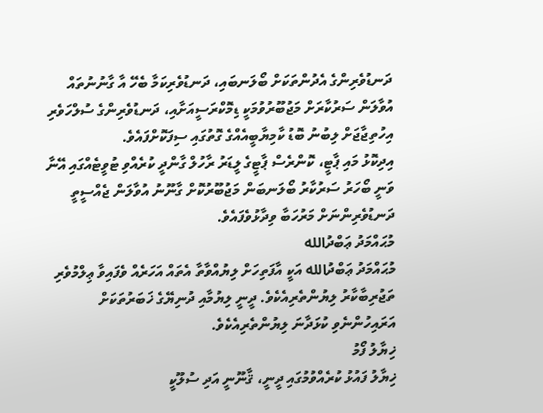ދަނޑުވެރިންގެ އެދުންތަކަށް ބޯލަނބައި، ދަނޑުވެރިކަމާ ބެހޭ އާ ގާނުނުތައް އުވާލަން ސަރުކާރަށް މަޖުބޫރުވުމަކީ ޑިމޮކްރަސީއަށާއި، ދަނޑުވެރިންގެ ސުލްހަވެރި އިހުތިޖާޖަށް ލިބުނު ބޮޑު ކާމިޔާބީއެއްގެ ގޮތުގައި ސިފަކޮށްފައެވެ.
އިދިކޮޅު މައި ޕާޓީ، ކޮންރެސް ޕާޓީގެ ލީޑަރު ރާހުލް ގާންދީ ކުރެއްވި ޓުވީޓެއްގައި އޭނާ ވަނީ ބޯހަރު ސަރުކާރު ބޯލަނބަން މަޖުބޫރުކޮށް ގާނޫނު އުވާލަން ޖެއްސީތީ ދަނޑުވެރިންނަށް މަރުހަބާ ވިދާޅުވެފައެވެ.
މުޙައްމަދު ޢަބްދުالله
މުޙައްމަދު ޢަބްދުالله އަކީ އާފަތިހަށް ލިޔުއްވާތާ އެތައް އަހަރެއް ވެފައިވާ ޢިލްމުވެރި ތަޖުރިބާކާރު ލިޔުންތެރިއެކެވެ. ދީނީ ލިޔުމާއި ދުނިޔޭގެ ޚަބަރުތަކަށް އަރައިހުންނެވި ކުޅަދާނަ ލިޔުންތެރިއެކެވެ.
ޚިޔާލު ފޯމު
ޚިޔާލު ފައުޅު ކުރެއްވުމުގައި ދީނީ، ޤާނޫނީ އަދި ސުލޫކީ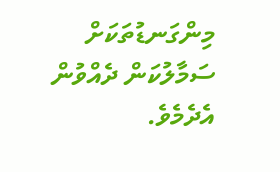މިންގަނޑުތަކަށް ސަމާލުކަން ދެއްވުން އެދެމެވެ.